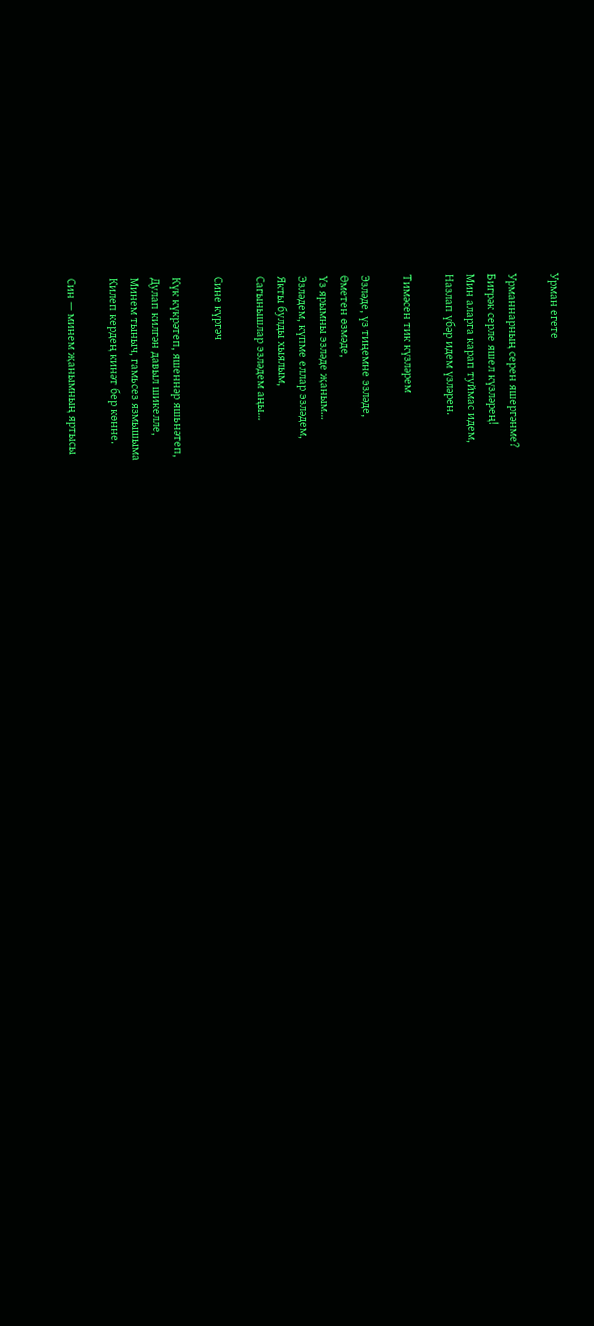Урман егете

Урманнарның серен яшергәнме?
Бигрәк серле яшел күзләрең!
Мин аларга карап туймас идем,
Назлап үбәр идем үзләрен.

Тимәсен тик күзләрем

Эзләде, үз тиңемне эзләде,
Өметен өзмәде,
Үз ярымны эзләде җаным…
Эзләдем, күпме еллар эзләдем,
Якты булды хыялым,
Сагынышлар эзләдем аңы…

Сине күргәч

Күк күкрәтеп, яшеннәр яшьнәтеп,
Дулап килгән давыл шикелле,
Минем тыныч, гамьсез язмышыма
Килеп кердең кинәт бер көнне.

Син — минем җанымның яртысы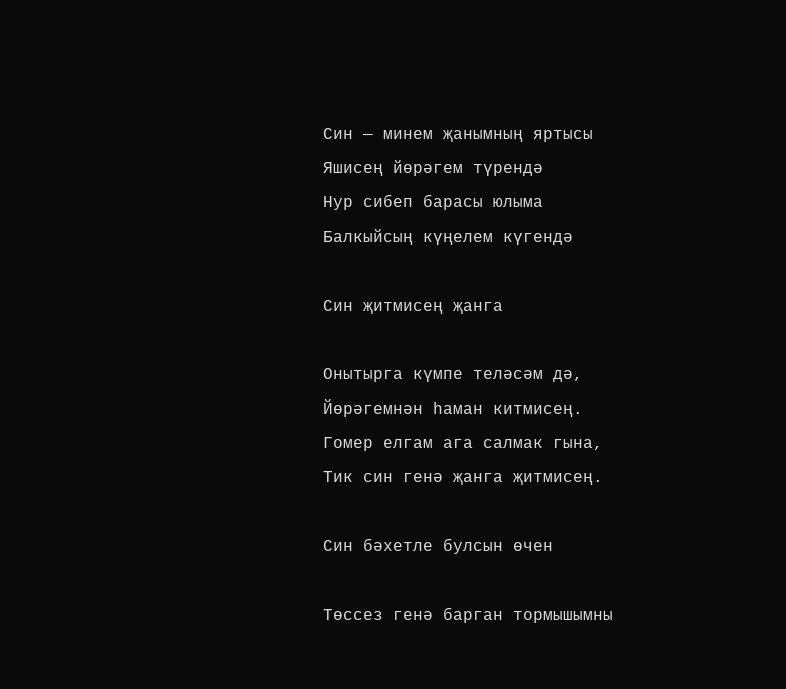Син — минем җанымның яртысы
Яшисең йөрәгем түрендә
Нур сибеп барасы юлыма
Балкыйсың күңелем күгендә

Син җитмисең җанга

Онытырга күмпе теләсәм дә,
Йөрәгемнән һаман китмисең.
Гомер елгам ага салмак гына,
Тик син генә җанга җитмисең.

Син бәхетле булсын өчен

Төссез генә барган тормышымны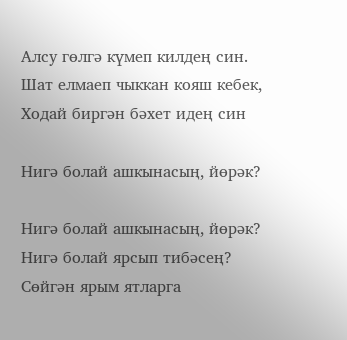Алсу гөлгә күмеп килдең син.
Шат елмаеп чыккан кояш кебек,
Ходай биргән бәхет идең син

Нигә болай ашкынасың, йөрәк?

Нигә болай ашкынасың, йөрәк?
Нигә болай ярсып тибәсең?
Сөйгән ярым ятларга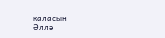каласын
Әллә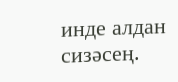инде алдан сизәсең.